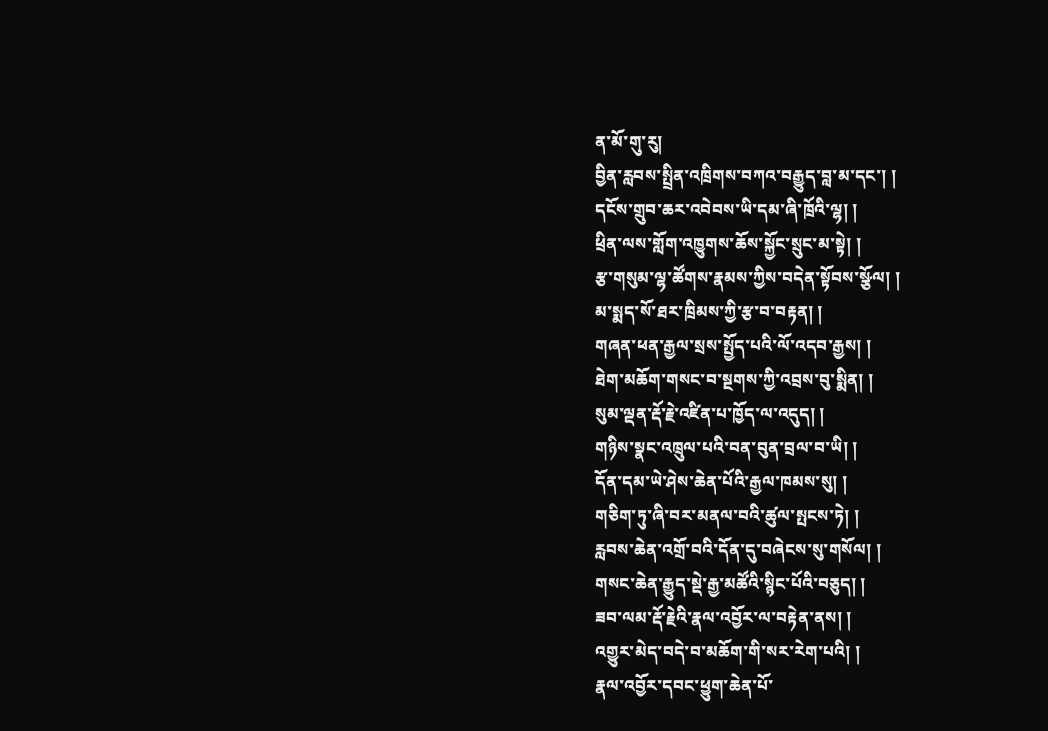ན་མོ་གུ་རུ།
བྱིན་རླབས་སྤྲིན་འཁྲིགས་བཀའ་བརྒྱུད་བླ་མ་དང་། །
དངོས་གྲུབ་ཆར་འབེབས་ཡི་དམ་ཞི་ཁྲོའི་ལྷ། །
ཕྲིན་ལས་གློག་འཁྱུགས་ཆོས་སྐྱོང་སྲུང་མ་སྟེ། །
རྩ་གསུམ་ལྷ་ཚོགས་རྣམས་ཀྱིས་བདེན་སྟོབས་སྩོལ། །
མ་སྨད་སོ་ཐར་ཁྲིམས་ཀྱི་རྩ་བ་བརྟན། །
གཞན་ཕན་རྒྱལ་སྲས་སྤྱོད་པའི་ལོ་འདབ་རྒྱས། །
ཐེག་མཆོག་གསང་བ་སྔགས་ཀྱི་འབྲས་བུ་སྨིན། །
སུམ་ལྡན་རྡོ་རྗེ་འཛིན་པ་ཁྱོད་ལ་འདུད། །
གཉིས་སྣང་འཁྲུལ་པའི་བན་བུན་བྲལ་བ་ཡི། །
དོན་དམ་ཡེ་ཤེས་ཆེན་པོའི་རྒྱལ་ཁམས་སུ། །
གཅིག་ཏུ་ཞི་བར་མནལ་བའི་ཚུལ་སྤངས་ཏེ། །
རླབས་ཆེན་འགྲོ་བའི་དོན་དུ་བཞེངས་སུ་གསོལ། །
གསང་ཆེན་རྒྱུད་སྡེ་རྒྱ་མཚོའི་སྙིང་པོའི་བཅུད། །
ཟབ་ལམ་རྡོ་རྗེའི་རྣལ་འབྱོར་ལ་བརྟེན་ནས། །
འགྱུར་མེད་བདེ་བ་མཆོག་གི་སར་རེག་པའི། །
རྣལ་འབྱོར་དབང་ཕྱུག་ཆེན་པོ་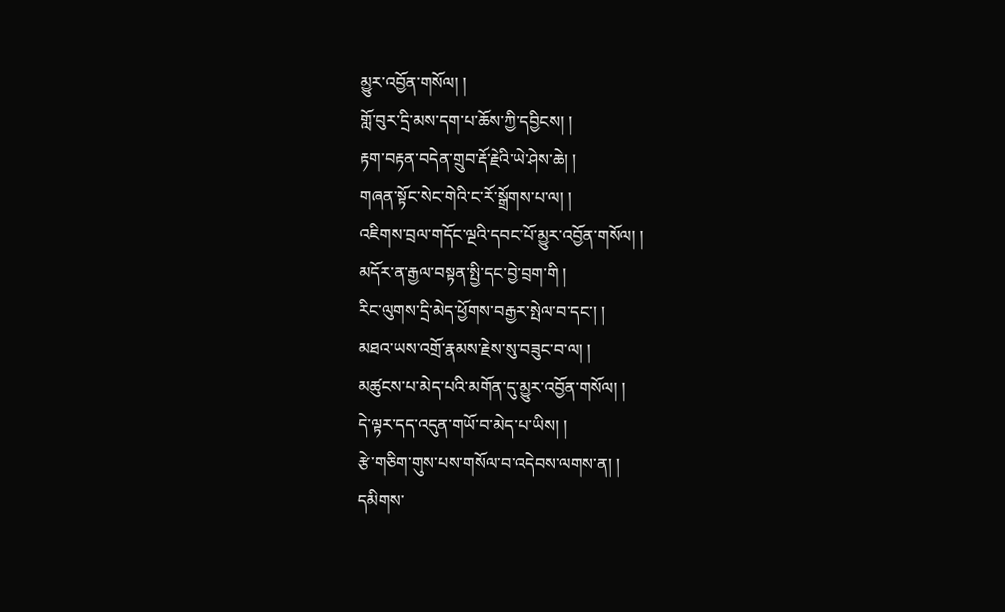མྱུར་འབྱོན་གསོལ། །
གློ་བུར་དྲི་མས་དག་པ་ཆོས་ཀྱི་དབྱིངས། །
རྟག་བརྟན་བདེན་གྲུབ་རྡོ་རྗེའི་ཡེ་ཤེས་ཆེ། །
གཞན་སྟོང་སེང་གེའི་ང་རོ་སྒྲོགས་པ་ལ། །
འཇིགས་བྲལ་གདོང་ལྔའི་དབང་པོ་མྱུར་འབྱོན་གསོལ། །
མདོར་ན་རྒྱལ་བསྟན་སྤྱི་དང་བྱེ་བྲག་གི །
རིང་ལུགས་དྲི་མེད་ཕྱོགས་བརྒྱར་སྤེལ་བ་དང་། །
མཐའ་ཡས་འགྲོ་རྣམས་རྗེས་སུ་བཟུང་བ་ལ། །
མཚུངས་པ་མེད་པའི་མགོན་དུ་མྱུར་འབྱོན་གསོལ། །
དེ་ལྟར་དད་འདུན་གཡོ་བ་མེད་པ་ཡིས། །
རྩེ་གཅིག་གུས་པས་གསོལ་བ་འདེབས་ལགས་ན། །
དམིགས་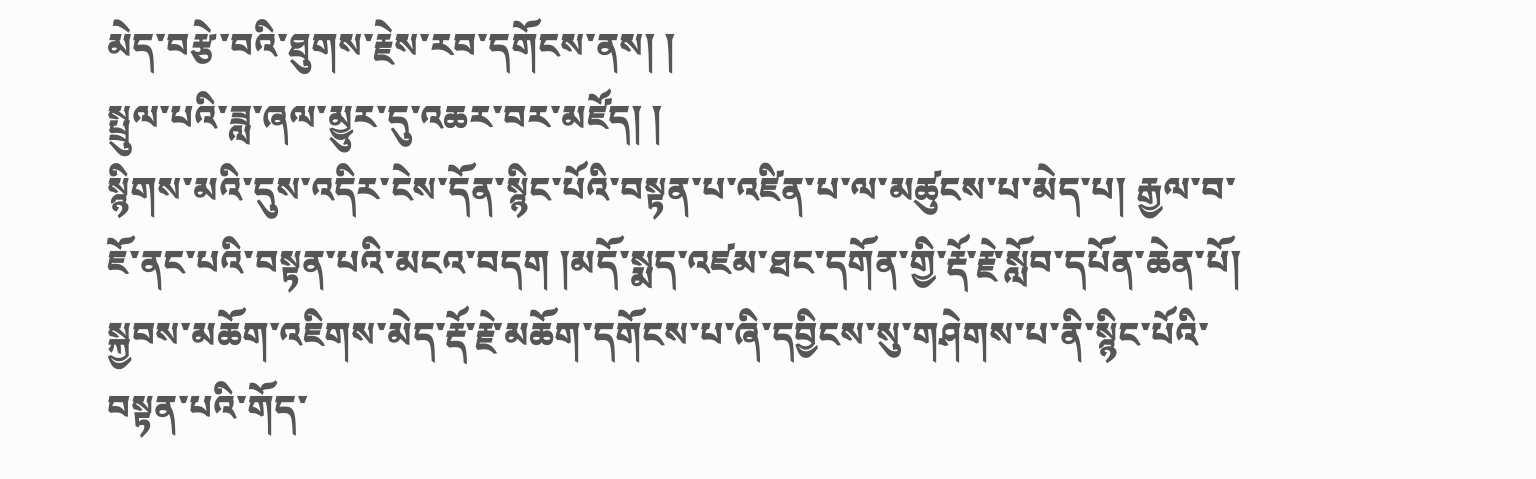མེད་བརྩེ་བའི་ཐུགས་རྗེས་རབ་དགོངས་ནས། །
སྤྲུལ་པའི་ཟླ་ཞལ་མྱུར་དུ་འཆར་བར་མཛོད། །
སྙིགས་མའི་དུས་འདིར་ངེས་དོན་སྙིང་པོའི་བསྟན་པ་འཛིན་པ་ལ་མཚུངས་པ་མེད་པ། རྒྱལ་བ་ཇོ་ནང་པའི་བསྟན་པའི་མངའ་བདག །མདོ་སྨད་འཛམ་ཐང་དགོན་གྱི་རྡོ་རྗེ་སློབ་དཔོན་ཆེན་པོ། སྐྱབས་མཆོག་འཇིགས་མེད་རྡོ་རྗེ་མཆོག་དགོངས་པ་ཞི་དབྱིངས་སུ་གཤེགས་པ་ནི་སྙིང་པོའི་བསྟན་པའི་གོད་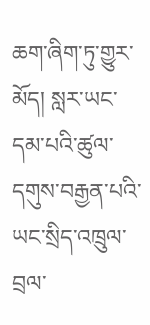ཆག་ཞིག་ཏུ་གྱུར་མོད། སླར་ཡང་དམ་པའི་ཚུལ་དགུས་བརྒྱན་པའི་ཡང་སྲིད་འཁྲུལ་བྲལ་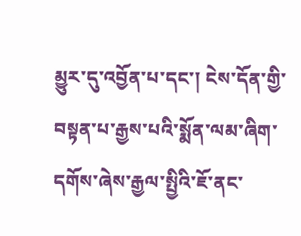མྱུར་དུ་འབྱོན་པ་དང་། ངེས་དོན་གྱི་བསྟན་པ་རྒྱས་པའི་སྨོན་ལམ་ཞིག་དགོས་ཞེས་རྒྱལ་སྤྱིའི་ཇོ་ནང་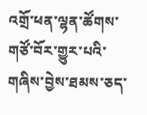འགྲོ་ཕན་ལྷན་ཚོགས་གཙོ་བོར་གྱུར་པའི་གཞིས་བྱེས་ཐམས་ཅད་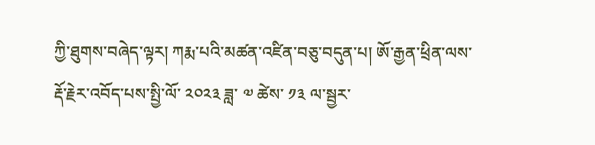ཀྱི་ཐུགས་བཞེད་ལྟར། ཀརྨ་པའི་མཚན་འཛིན་བཅུ་བདུན་པ། ཨོ་རྒྱན་ཕྲིན་ལས་རྡོ་རྗེར་འབོད་པས་སྤྱི་ལོ་ ༢༠༢༣ ཟླ་ ༧ ཚེས་ ༡༣ ལ་སྦྱར་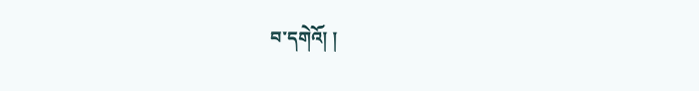བ་དགེའོ། །